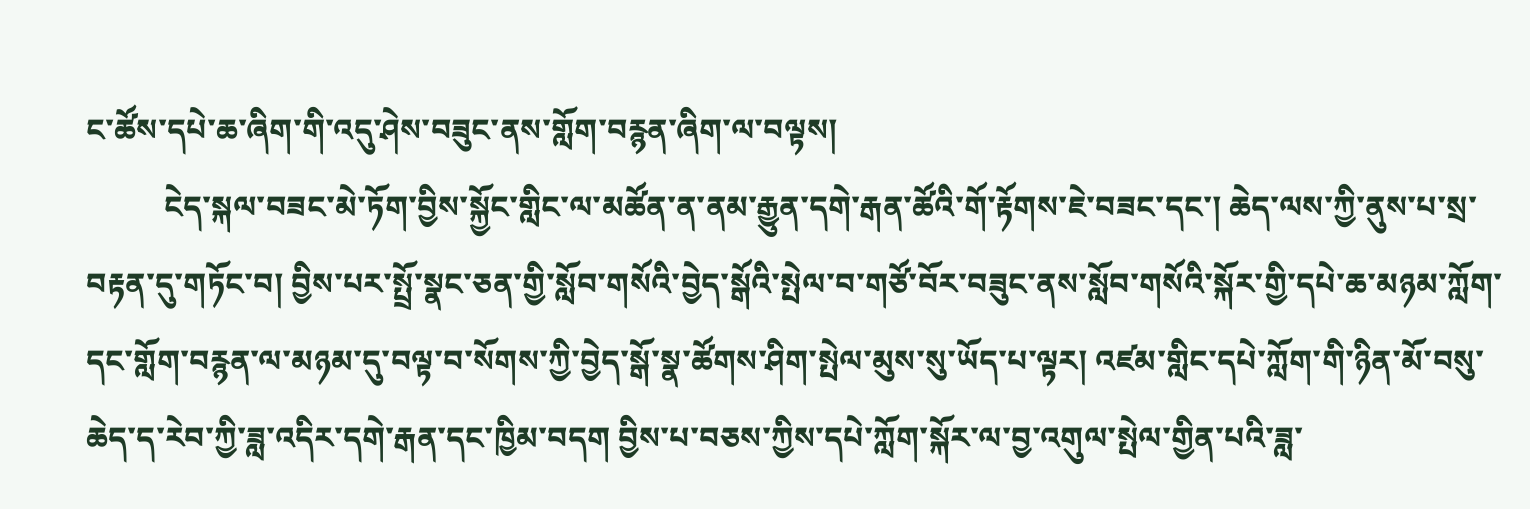ང་ཚོས་དཔེ་ཆ་ཞིག་གི་འདུ་ཤེས་བཟུང་ནས་གློག་བརྙན་ཞིག་ལ་བལྟས།
          ངེད་སྐལ་བཟང་མེ་ཏོག་བྱིས་སྐྱོང་གླིང་ལ་མཚོན་ན་ནམ་རྒྱུན་དགེ་རྒན་ཚོའི་གོ་རྟོགས་ཇེ་བཟང་དང་། ཆེད་ལས་ཀྱི་ནུས་པ་སྲ་བརྟན་དུ་གཏོང་བ། བྱིས་པར་སྤྲོ་སྣང་ཅན་གྱི་སློབ་གསོའི་བྱེད་སྒོའི་སྤེལ་བ་གཙོ་བོར་བཟུང་ནས་སློབ་གསོའི་སྐོར་གྱི་དཔེ་ཆ་མཉམ་ཀློག་དང་གློག་བརྙན་ལ་མཉམ་དུ་བལྟ་བ་སོགས་ཀྱི་བྱེད་སྒོ་སྣ་ཚོགས་ཤིག་སྤེལ་མུས་སུ་ཡོད་པ་ལྟར། འཛམ་གླིང་དཔེ་ཀློག་གི་ཉིན་མོ་བསུ་ཆེད་ད་རེབ་ཀྱི་ཟླ་འདིར་དགེ་རྒན་དང་ཁྱིམ་བདག བྱིས་པ་བཅས་ཀྱིས་དཔེ་ཀློག་སྐོར་ལ་བྱ་འགུལ་སྤེལ་གྱིན་པའི་ཟླ་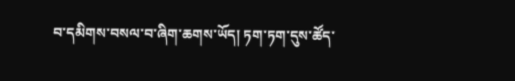བ་དམིགས་བསལ་བ་ཞིག་ཆགས་ཡོད། ཏག་ཏག་དུས་ཚོད་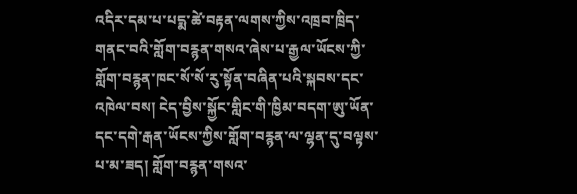འདིར་དམ་པ་པདྨ་ཚེ་བརྟན་ལགས་ཀྱིས་འཁྲབ་ཁྲིད་གནང་བའི་གློག་བརྙན་གསའ་ཞེས་པ་རྒྱལ་ཡོངས་ཀྱི་གློག་བརྙན་ཁང་སོ་སོ་རུ་སྟོན་བཞིན་པའི་སྐབས་དང་འཁེལ་བས། ངེད་བྱིས་སྐྱོང་གླིང་གི་ཁྱིམ་བདག་ཨུ་ཡོན་དང་དགེ་རྒན་ཡོངས་ཀྱིས་གློག་བརྙན་ལ་ལྷན་དུ་བལྟས་པ་མ་ཟད། གློག་བརྙན་གསའ་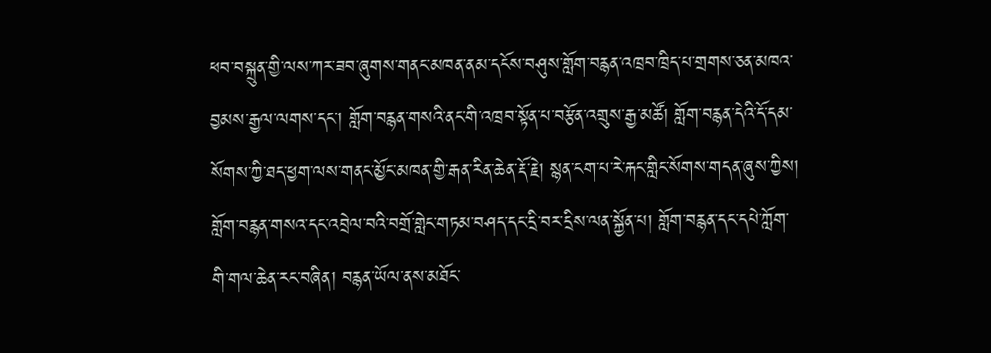ཕབ་བསྐྲུན་གྱི་ལས་ཀར་ཟབ་ཞུགས་གནང་མཁན་ནམ་དངོས་བཤུས་གློག་བརྙན་འཁྲབ་ཁྲིད་པ་གྲགས་ཅན་མཁའ་བྱམས་རྒྱལ་ལགས་དང་། གློག་བརྙན་གསའི་ནང་གི་འཁྲབ་སྟོན་པ་བརྩོན་འགྲུས་རྒྱ་མཚོ། གློག་བརྙན་དེའི་དོ་དམ་སོགས་ཀྱི་ཐད་ཕྱག་ལས་གནང་མྱོང་མཁན་གྱི་རྒན་རིན་ཆེན་རྡོ་རྗེ། སྙན་ངག་པ་རེ་རྐང་གླིང་སོགས་གདན་ཞུས་ཀྱིས། གློག་བརྙན་གསའ་དང་འབྲེལ་བའི་བགྲོ་གླེང་གཏམ་བཤད་དང་དྲི་བར་དྲིས་ལན་སྐྱོན་པ། གློག་བརྙན་དང་དཔེ་ཀློག་གི་གལ་ཆེན་རང་བཞིན། བརྙན་ཡོལ་ནས་མཐོང་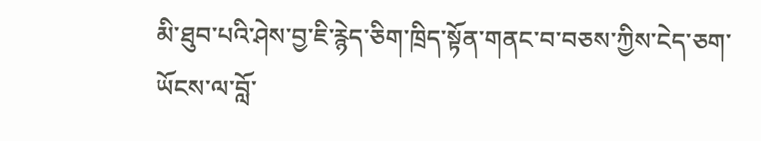མི་ཐུབ་པའི་ཤེས་བྱ་ཇི་རྙེད་ཅིག་ཁྲིད་སྟོན་གནང་བ་བཅས་ཀྱིས་ངེད་ཅག་ཡོངས་ལ་བློ་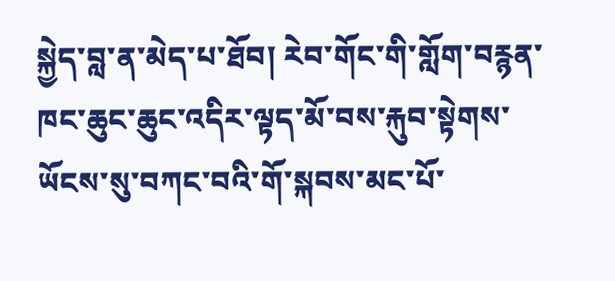སྐྱེད་བླ་ན་མེད་པ་ཐོབ། རེབ་གོང་གི་གློག་བརྙན་ཁང་ཆུང་ཆུང་འདིར་ལྟད་མོ་བས་རྐུབ་སྟེགས་ཡོངས་སུ་བཀང་བའི་གོ་སྐབས་མང་པོ་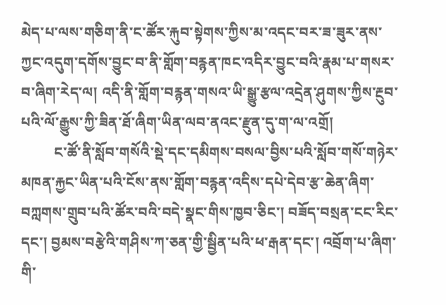མེད་པ་ལས་གཅིག་ནི་ང་ཚོར་རྐུབ་སྟེགས་ཀྱིས་མ་འདང་བར་ཟ་ཟུར་ནས་ཀྱང་འདུག་དགོས་བྱུང་བ་ནི་གློག་བརྙན་ཁང་འདིར་བྱུང་བའི་རྣམ་པ་གསར་བ་ཞིག་རེད་ལ། འདི་ནི་གློག་བརྙན་གསའ་ཡི་སྒྱུ་རྩལ་འདྲེན་ཤུགས་ཀྱིས་རྔུབ་པའི་ལོ་རྒྱུས་ཀྱི་ཟིན་ཐོ་ཞིག་ཡིན་ལབ་ནའང་རྫུན་དུ་ག་ལ་འགྲོ།
         ང་ཚོ་ནི་སློབ་གསོའི་སྡེ་དང་དམིགས་བསལ་བྱིས་པའི་སློབ་གསོ་གཉེར་མཁན་རྐྱང་ཡིན་པའི་ངོས་ནས་གློག་བརྙན་འདིས་དཔེ་དེབ་རྩ་ཆེན་ཞིག་བཀླགས་གྲུབ་པའི་ཚོར་བའི་བདེ་སྣང་གིས་ཁྱབ་ཅིང་། བཟོད་བསྲན་ངང་རིང་དང་། བྱམས་བརྩེའི་གཤིས་ཀ་ཅན་གྱི་སྦྱིན་པའི་ཕ་རྒན་དང་། འབྲོག་པ་ཞིག་གི་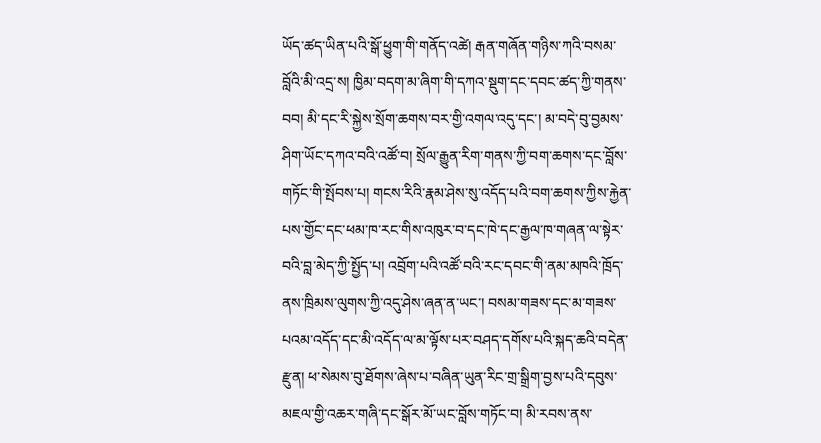ཡོད་ཚད་ཡིན་པའི་སྒོ་ཕྱུག་གི་གནོད་འཚེ། རྒན་གཞོན་གཉིས་ཀའི་བསམ་བློའི་མི་འདྲ་ས། ཁྱིམ་བདག་མ་ཞིག་གི་དཀའ་སྡུག་དང་དབང་ཚད་ཀྱི་གནས་བབ། མི་དང་རི་སྐྱེས་སྲོག་ཆགས་བར་གྱི་འགལ་འདུ་དང་། མ་བདེ་བུ་བྱམས་ཤིག་ཡོང་དཀའ་བའི་འཚོ་བ། སྲོལ་རྒྱུན་རིག་གནས་ཀྱི་བག་ཆགས་དང་བློས་གཏོང་གི་སྤོབས་པ། གངས་རིའི་རྣམ་ཤེས་སུ་འདོད་པའི་བག་ཆགས་ཀྱིས་རྐྱེན་པས་གྱོང་དང་ཕམ་ཁ་རང་གིས་འཁུར་བ་དང་ཁེ་དང་རྒྱལ་ཁ་གཞན་ལ་སྟེར་བའི་བླ་མེད་ཀྱི་སྤྱོད་པ། འབྲོག་པའི་འཚོ་བའི་རང་དབང་གི་ནམ་མཁའི་ཁྲོད་ནས་ཁྲིམས་ལུགས་ཀྱི་འདུ་ཤེས་ཞན་ན་ཡང་། བསམ་གཟས་དང་མ་གཟས་པའམ་འདོད་དང་མི་འདོད་ལ་མ་ལྟོས་པར་བཤད་དགོས་པའི་སྐད་ཆའི་བདེན་རྫུན། ཕ་སེམས་བུ་ཐོགས་ཞེས་པ་བཞིན་ཡུན་རིང་གྲ་སྒྲིག་བྱས་པའི་དབུས་མཇལ་གྱི་འཆར་གཞི་དང་སྒོར་མོ་ཡང་བློས་གཏོང་བ། མི་རབས་ནས་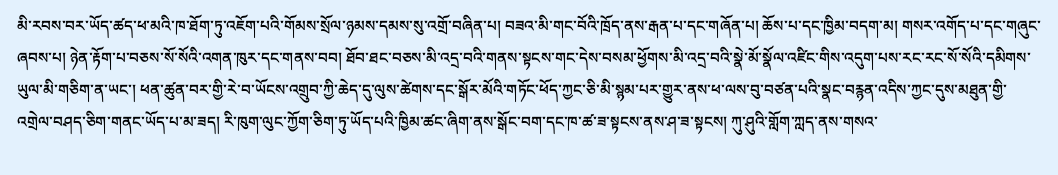མི་རབས་བར་ཡོད་ཚད་ཕ་མའི་ཁ་ཐོག་ཏུ་འཇོག་པའི་གོམས་སྲོལ་ཉམས་དམས་སུ་འགྲོ་བཞིན་པ། བཟའ་མི་གང་བོའི་ཁྲོད་ནས་རྒན་པ་དང་གཞོན་པ། ཆོས་པ་དང་ཁྱིམ་བདག་མ། གསར་འགོད་པ་དང་གཞུང་ཞབས་པ། ཉེན་རྟོག་པ་བཅས་སོ་སོའི་འགན་ཁུར་དང་གནས་བབ། ཐོབ་ཐང་བཅས་མི་འདྲ་བའི་གནས་སྟངས་གང་དེས་བསམ་ཕྱོགས་མི་འདྲ་བའི་སྣེ་མོ་སྣོལ་འཛིང་གིས་འདུག་པས་རང་རང་སོ་སོའི་དམིགས་ཡུལ་མི་གཅིག་ན་ཡང་། ཕན་ཚུན་བར་གྱི་རེ་བ་ཡོངས་འགྲུབ་ཀྱི་ཆེད་དུ་ལུས་ཚེགས་དང་སྒོར་མོའི་གཏོང་ཕོད་ཀྱང་ཅི་མི་སྙམ་པར་གྱུར་ནས་ཕ་ལས་བུ་བཙན་པའི་སྣང་བརྙན་འདིས་ཀྱང་དུས་མཐུན་གྱི་འགྲེལ་བཤད་ཅིག་གནང་ཡོད་པ་མ་ཟད། རི་ཁུག་ལུང་ཀྱོག་ཅིག་ཏུ་ཡོད་པའི་ཁྱིམ་ཚང་ཞིག་ནས་སྒོང་བག་དང་ཁ་ཚ་ཟ་སྟངས་ནས་ཤ་ཟ་སྟངས། ཀུ་ཤུའི་གློག་ཀླད་ནས་གསའ་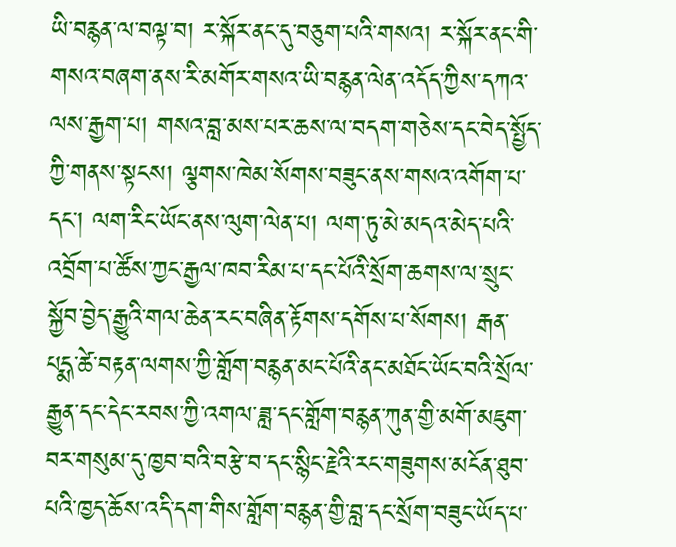ཡི་བརྙན་ལ་བལྟ་བ། ར་སྐོར་ནང་དུ་བཅུག་པའི་གསའ། ར་སྐོར་ནང་གི་གསའ་བཞག་ནས་རི་མགོར་གསའ་ཡི་བརྙན་ལེན་འདོད་ཀྱིས་དཀའ་ལས་རྒྱག་པ། གསའ་བླ་མས་པར་ཆས་ལ་བདག་གཅེས་དང་བེད་སྤྱོད་ཀྱི་གནས་སྟངས། ལྕགས་ཁེམ་སོགས་བཟུང་ནས་གསའ་འགོག་པ་དང་། ལག་རིང་ཡོང་ནས་ལུག་ལེན་པ། ལག་ཏུ་མེ་མདའ་མེད་པའི་འབྲོག་པ་ཚོས་ཀྱང་རྒྱལ་ཁབ་རིམ་པ་དང་པོའི་སྲོག་ཆགས་ལ་སྲུང་སྐྱོབ་བྱེད་རྒྱུའི་གལ་ཆེན་རང་བཞིན་རྟོགས་དགོས་པ་སོགས། རྒན་པདྨ་ཚེ་བརྟན་ལགས་ཀྱི་གློག་བརྙན་མང་པོའི་ནང་མཐོང་ཡོང་བའི་སྲོལ་རྒྱུན་དང་དེང་རབས་ཀྱི་འགལ་ཟླ་དང་གློག་བརྙན་ཀུན་གྱི་མགོ་མཇུག་བར་གསུམ་དུ་ཁྱབ་བའི་བརྩེ་བ་དང་སྙིང་རྗེའི་རང་གཟུགས་མངོན་ཐུབ་པའི་ཁྱད་ཆོས་འདི་དག་གིས་གློག་བརྙན་གྱི་བླ་དང་སྲོག་བཟུང་ཡོད་པ་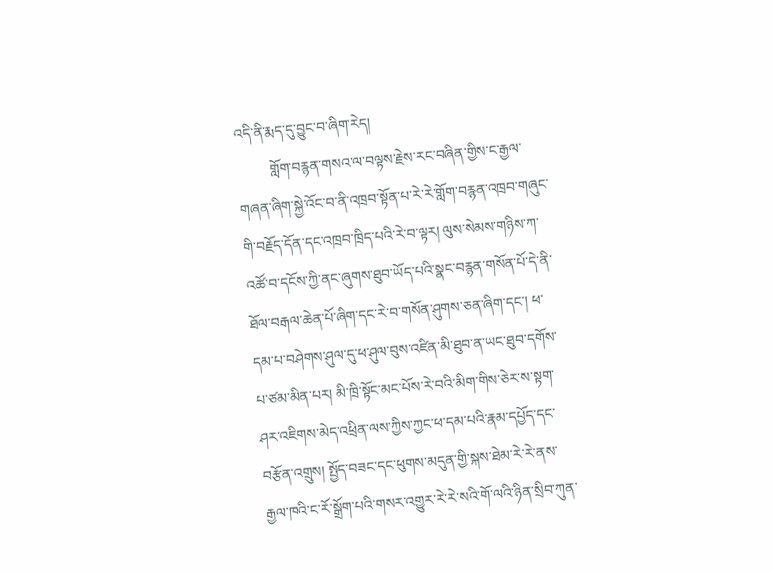འདི་ནི་རྨད་དུ་བྱུང་བ་ཞིག་རེད།
         གློག་བརྙན་གསའ་ལ་བལྟས་རྗེས་རང་བཞིན་གྱིས་ང་རྒྱལ་གཞན་ཞིག་སྐྱེ་འོང་བ་ནི་འཁྲབ་སྟོན་པ་རེ་རེ་གློག་བརྙན་འཁྲབ་གཞུང་གི་བརྗོད་དོན་དང་འཁྲབ་ཁྲིད་པའི་རེ་བ་ལྟར། ལུས་སེམས་གཉིས་ཀ་འཚོ་བ་དངོས་ཀྱི་ནང་ཞུགས་ཐུབ་ཡོད་པའི་སྣང་བརྙན་གསོན་པོ་དེ་ནི་ཐོལ་བརྒལ་ཆེན་པོ་ཞིག་དང་རེ་བ་གསོན་ཤུགས་ཅན་ཞིག་དང་། ཕ་དམ་པ་བཤེགས་ཤུལ་དུ་ཕ་ཤུལ་བུས་འཛིན་མི་ཐུབ་ན་ཡང་ཐུབ་དགོས་པ་ཙམ་མིན་པར། མི་ཁྲི་སྟོང་མང་པོས་རེ་བའི་མིག་གིས་ཅེར་ས་སྟག་ཤར་འཇིགས་མེད་འཕྲིན་ལས་ཀྱིས་ཀྱང་ཕ་དམ་པའི་རྣམ་དཔྱོད་དང་བརྩོན་འགྲུས། སྤྱོད་བཟང་དང་ཕུགས་མདུན་གྱི་སྐས་ཐེམ་རེ་རེ་ནས་རྒྱལ་ཁའི་ང་རོ་སྒྲོག་པའི་གསར་འགྱུར་རེ་རེ་སའི་གོ་ལའི་ཉིན་སྲིབ་ཀུན་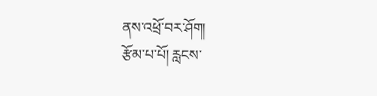ནས་འཕྲོ་བར་ཤོག།
རྩོམ་པ་པོ། རླངས་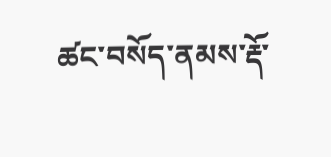ཚང་བསོད་ནམས་རྡོ་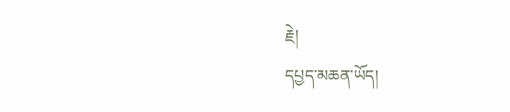རྗེ།
དཔྱད་མཆན་ཡོད།